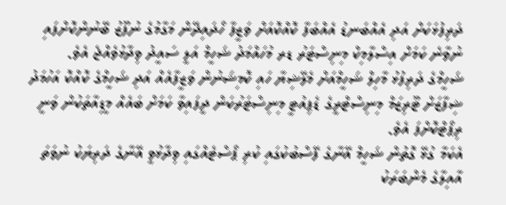ދަރިފުޅަކަށް އަދި އެއްބަނޑު އެއްބަފާ ކޮއްކޮއަށް ވަޒީފާ ހޯދައިދޭން މަގާމުގެ ނުފޫޒު ބޭނުންކޮށްފައި ނުވާނެ ކަމަށް އިސްލާމިކް މިނިސްޓަރު ޑރ މުހައްމަދު ޝަހީމް އަލީ ސައީދު ވިދާޅުވެއްޖެ އެވެ.
ޝަހީމްގެ ދަރިފުޅު މާހިލް ޝަހީމްއަށް މެލޭޝިޔާ ހައި ކޮމިޝަނުން ވަޒީފާއެއް އަދި ޝަހީމްގެ ކޮއްކޮ އަހުމަދު ޝިފާޒަށް ޓޫރިޒަމް މިނިސްޓްރީގެ ޑެޕިއުޓީ މިނިސްޓަރުކަން ދީފައިވާ ކަމަށް ބައެއް މީޑިއާތަކުން ވަނީ ރިޕޯޓްކޮށްފަ އެވެ.
އެކަމާ ގުޅޭ ގޮތުން ޝަހީމް އޭނާގެ ފޭސްބުކުގައި ކުރި ޕޯސްޓެއްގައި ވިދާޅުވީ އޭނާގެ ދަރިޔަކު ނުވަތަ އާއިލާގެ މެންބަރަކު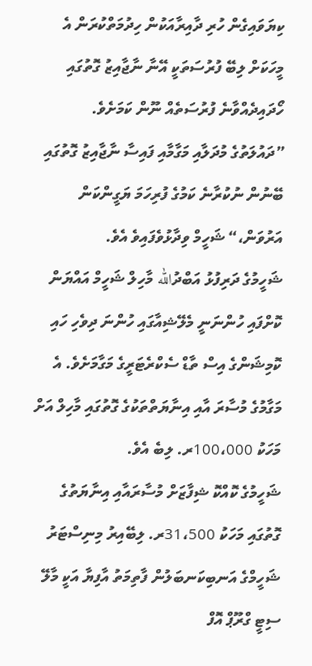ކިޔަވައިގެން ހުރި ދާއިރާއަކުން ހިދުމަތްކުރަން އެ މީހަކަށް ލިބޭ ފުރުސަތަކީ އޭނާ ނާޖާއިޒު ގޮތުގައި ހޯދައިދެއްވާނެ ފުރުސަތެއް ނޫން ކަމަށެވެ.
”ދައުލަތުގެ މުދަލާއި މަގާމާއި ފައިސާ ނާޖާއިޒު ގޮތުގައި ބޭނުން ނުކުރާނެ ކަމުގެ ފުރިހަމަ ޔަގީންކަން އަރުވަން،“ ޝަހީމް ވިދާޅުވެފައިވެ އެވެ.
ޝަހީމުގެ ދަރިފުޅު އަބްދުالله މާހިލް ޝަހީމް އައްޔަން ކޮށްފައި ހުންނަނީ މެލޭޝިއާގައި ހުންނަ ދިވެހި ހައި ކޮމިޝަންގެ އިސް ތާޑް ސެކްރެޓަރީގެ މަގާމަށެވެ. އެ މަގާމުގެ މުސާރަ އާއި އިނާޔަތްތަކުގެ ގޮތުގައި މާހިލް އަށް މަހަކު 100،000ރ. ލިބެ އެވެ.
ޝަހީމުގެ ކޮއްކޮ ޝިފާޒަށް މުސާރައާއި އިނާޔަތުގެ ގޮތުގައި މަހަކު 31،500ރ. ލިބޭއިރު މިނިސްޓަރު ޝަހީމްގެ އަނބިކަނބަލުން ފާތިމަތު އާފިޔާ އަކީ މާލޭ ސިޓީ ގްރޫޕް އޮފް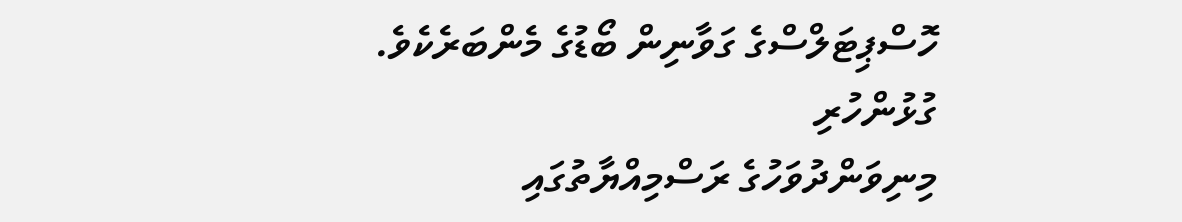ހޮސްޕިޓަލްސްގެ ގަވާނިން ބޯޑުގެ މެންބަރެކެވެ.
ގުޅުންހުރި
މިނިވަންދުވަހުގެ ރަސްމިއްޔާތުގައި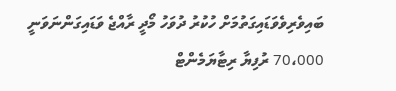ބައިވެރިވެވަޑައިގަތުމަށް ހުކުރު ދުވަހު މޯދީ ރާއްޖެ ވަޑައިގަންނަވަނީ
70،000 ރުފިޔާ ރިޓާޔަމެންޓް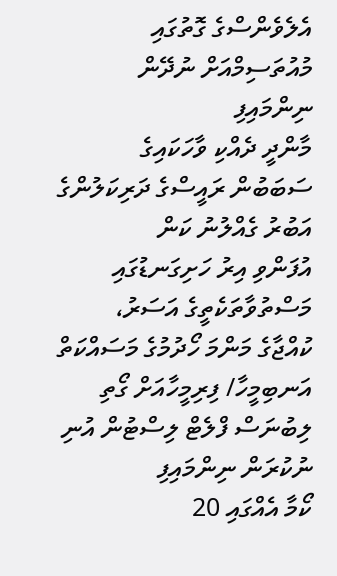އެލެވެންސްގެ ގޮތުގައި މުއުތަސިމްއަށް ނުދޭން ނިންމައިފި
މާންދީ ދެއްކި ވާހަކައިގެ ސަބަބުން ރައީސްގެ ދަރިކަލުންގެ އަބުރު ގެއްލުނު ކަން
އުފަންވި އިރު ހަށިގަނޑުގައި މަސްތުވާތަކެތީގެ އަސަރު، ކުއްޖާގެ މަންމަ ހޯދުމުގެ މަސައްކަތް
އަނބިމީހާ/ ފިރިމީހާއަށް ގޯތި ލިބުނަސް ފްލެޓް ލިސްޓުން އުނި ނުކުރަން ނިންމައިފި
ކޯމާ އެއްގައި 20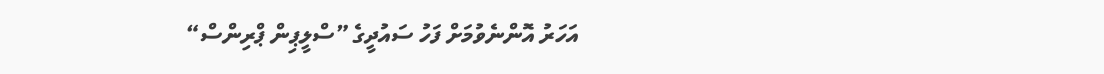އަހަރު އޮންނެވުމަށް ފަހު ސައުދީގެ ”ސްލީޕިން ޕްރިންސް“